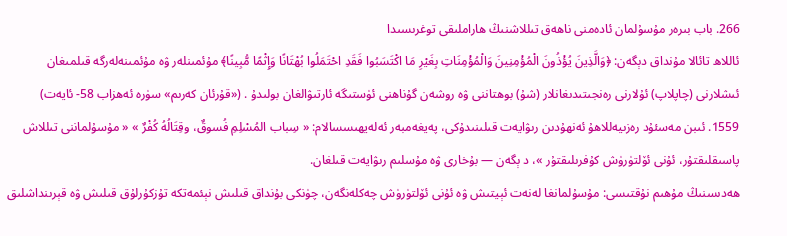266. باب بىرەر مۇسۇلمان ئادەمنى ناھەق تىللاشنىڭ ھاراملىقى توغرىسىدا
ئاللاھ تائالا مۇنداق دېگەن: ﴿وَالَّذِينَ يُؤْذُونَ الْمُؤْمِنِينَ وَالْمُؤْمِنَاتِ بِغَيْرِ مَا اكْتَسَبُوا فَقَدِ احْتَمَلُوا بُهْتَانًا وَإِثْمًا مُّبِينًا﴾ مۇئمىنلەر ۋە مۇئمىنەلەرگە قىلمىغان ئىشلارنى (چاپلاپ) ئۇلارنى رەنجىتىدىغانلار (شۇ) بوھتاننى ۋە روشەن گۇناھنى ئۈستىگە ئارتىۋالغان بولىدۇ . («قۇرئان كەرىم» سۈرە ئەھزاب 58- ئايەت)
1559. ئىبن مەسئۇد رەزىيەللاھۇ ئەنھۇدىن رىۋايەت قىلىنىدۇكى، پەيغەمبەر ئەلەيھىسسالام: « سِباب المُسْلِمِ فُسوقٌ، وقِتَالُهُ كُفْرٌ » « مۇسۇلماننى تىللاش پاسىقلىقتۇر، ئۇنى ئۆلتۈرۈش كۇفرىلىقتۇر »، د ېگەن ― بۇخارى ۋە مۇسلىم رىۋايەت قىلغان.
ھەدىسنىڭ مۇھىم نۇقتىسى: مۇسۇلمانغا لەنەت ئېيتىش ۋە ئۇنى ئۆلتۈرۈش چەكلەنگەن، چۈنكى بۇنداق قىلىش نېئمەتكە تۇزكۇرلۇق قىلىش ۋە قېرىنداشلىق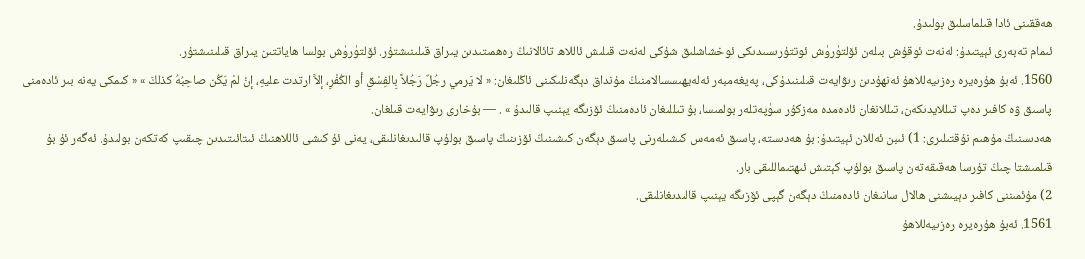ھەققىنى ئادا قىلماسلىق بولىدۇ.
ئىمام تەبەرى ئېيتىدۇ: لەنەت ئوقۇش بىلەن ئۆلتۈرۈش ئوتتۇرىسىدىكى ئوخشاشلىق شۇكى لەنەت قىلىش ئاللاھ تائالانىڭ رەھمىتىدىن يىراق قىلىنىشتۇر. ئۆلتۈرۈش بولسا ھاياتتىن يىراق قىلىنىشتۇر.
1560. ئەبۇ ھۇرەيرە رەزىيەللاھۇ ئەنھۇدىن رىۋايەت قىلىنىدۇكى، پەيغەمبەر ئەلەيھىسسالامنىڭ مۇنداق دېگەنلىكىنى ئاڭلىغان: « لا يَرمي رجُلٌ رَجُلاً بِالفِسْقِ أو الكُفْرِ، إلاَّ ارتدت عليهِ، إنْ لمْ يَكُن صاحِبُهُ كذلكَ » « كىمكى يەنە بىر ئادەمنى پاسىق ۋە كافىر دەپ تىللايدىكەن، تىللانغان ئادەمدە مەزكۇر سۈپەتلەر بولمىسا، بۇ تىللىغان ئادەمنىڭ ئۆزىگە يېنىپ قالىدۇ » . ― بۇخارى رىۋايەت قىلغان.
ھەدىسنىڭ مۇھىم نۇقتىلىرى: 1) ئىبن ئەللان ئېيتىدۇ: بۇ ھەدىستە، پاسىق ئەمەس كىشىلەرنى پاسىق دېگەن كىشىنىڭ ئۆزىنىڭ پاسىق بولۇپ قالىدىغانلىقى، يەنى ئۇ كىشى ئاللاھنىڭ ئىتائىتىدىن چىقىپ كەتكەن بولىدۇ. ئەگەر ئۇ بۇ قىلمىشتا چىڭ تۇرسا ھەقىقەتەن پاسىق بولۇپ كېتىش ئىھتىماللىقى بار.
2) مۇئمىننى كافىر دېيىشنى ھالال سانىغان ئادەمنىڭ دېگەن گېپى ئۆزىگە يېنىپ قالىدىغانلىقى.
1561. ئەبۇ ھۇرەيرە رەزىيەللاھۇ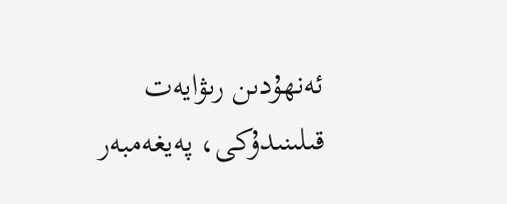ئەنھۇدىن رىۋايەت قىلىنىدۇكى، پەيغەمبەر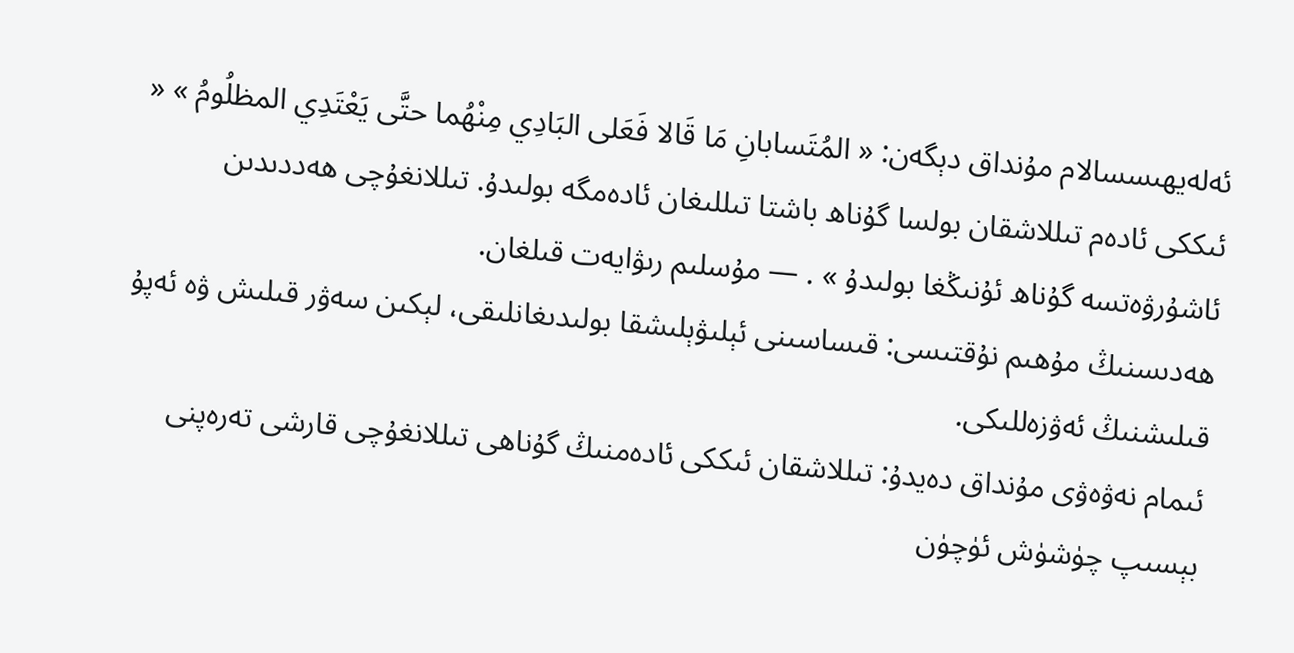ئەلەيھىسسالام مۇنداق دېگەن: « المُتَسابانِ مَا قَالا فَعَلى البَادِي مِنْهُما حتَّى يَعْتَدِي المظلُومُ » « ئىككى ئادەم تىللاشقان بولسا گۇناھ باشتا تىللىغان ئادەمگە بولىدۇ. تىللانغۇچى ھەددىدىن ئاشۇرۋەتسە گۇناھ ئۇنىڭغا بولىدۇ » . ― مۇسلىم رىۋايەت قىلغان.
ھەدىسنىڭ مۇھىم نۇقتىسى: قىساسىنى ئېلىۋېلىشقا بولىدىغانلىقى، لېكىن سەۋر قىلىش ۋە ئەپۇ قىلىشنىڭ ئەۋزەللىكى.
ئىمام نەۋەۋى مۇنداق دەيدۇ: تىللاشقان ئىككى ئادەمنىڭ گۇناھى تىللانغۇچى قارشى تەرەپنى بېسىپ چۈشۈش ئۈچۈن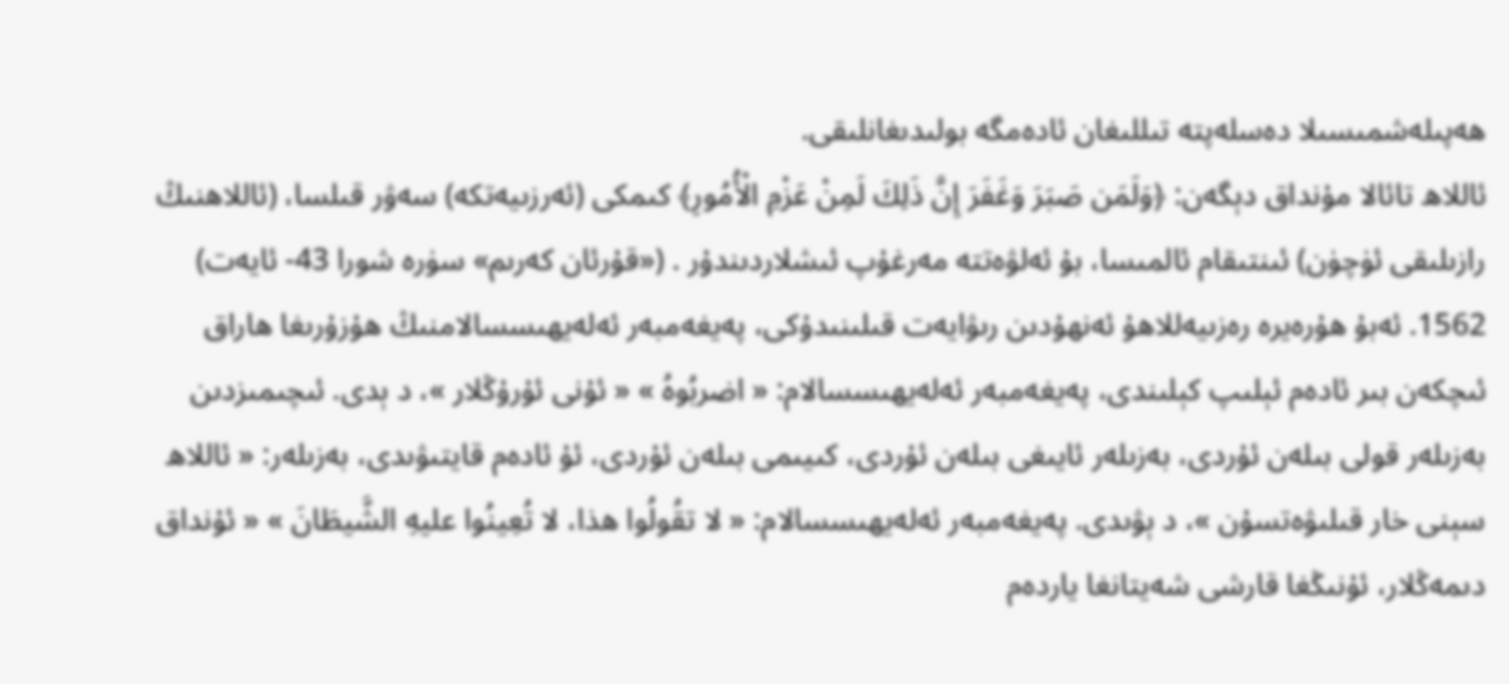ھەپىلەشمىسىلا دەسلەپتە تىللىغان ئادەمگە بولىدىغانلىقى.
ئاللاھ تائالا مۇنداق دېگەن: ﴿وَلَمَن صَبَرَ وَغَفَرَ إِنَّ ذَلِكَ لَمِنْ عَزْمِ الْأُمُورِ﴾ كىمكى (ئەرزىيەتكە) سەۋر قىلسا، (ئاللاھنىڭ رازىلىقى ئۈچۈن) ئىنتىقام ئالمىسا، بۇ ئەلۋەتتە مەرغۇپ ئىشلاردىندۇر . («قۇرئان كەرىم» سۈرە شورا 43- ئايەت)
1562. ئەبۇ ھۇرەيرە رەزىيەللاھۇ ئەنھۇدىن رىۋايەت قىلىنىدۇكى، پەيغەمبەر ئەلەيھىسسالامنىڭ ھۇزۇرىغا ھاراق ئىچكەن بىر ئادەم ئېلىپ كېلىندى، پەيغەمبەر ئەلەيھىسسالام: « اضربُوهُ » « ئۇنى ئۇرۇڭلار »، د ېدى. ئىچىمىزدىن بەزىلەر قولى بىلەن ئۇردى، بەزىلەر ئايىغى بىلەن ئۇردى، كىيىمى بىلەن ئۇردى، ئۇ ئادەم قايتىۋىدى، بەزىلەر: « ئاللاھ سېنى خار قىلىۋەتسۇن »، د ېۋىدى. پەيغەمبەر ئەلەيھىسسالام: « لا تقُولُوا هذا، لا تُعِينُوا عليهِ الشَّيطَانَ » « ئۇنداق دىمەڭلار، ئۇنىڭغا قارشى شەيتانغا ياردەم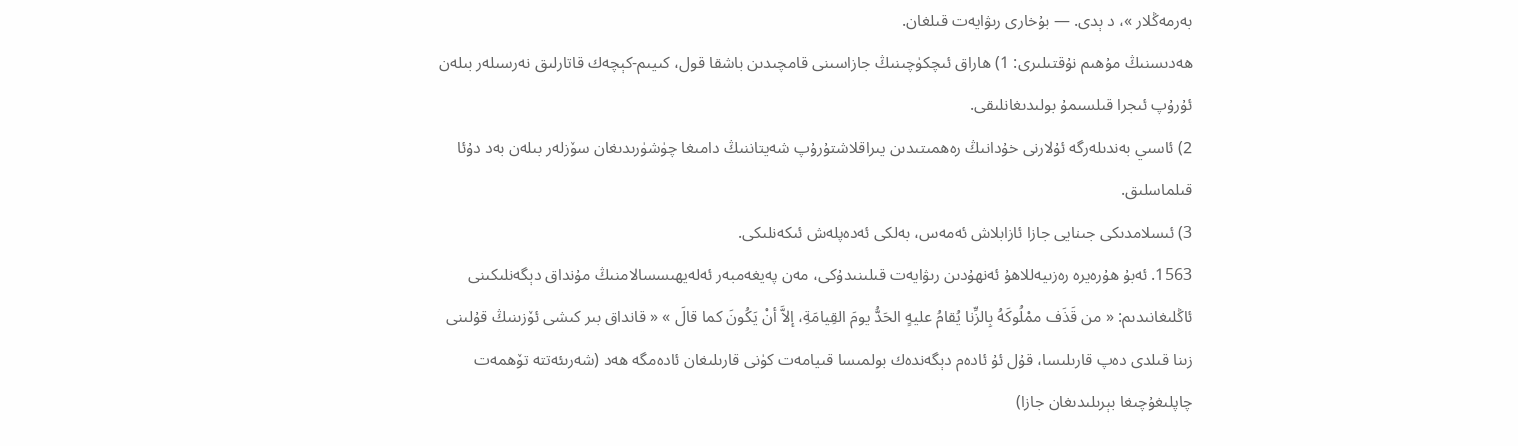بەرمەڭلار »، د ېدى. ― بۇخارى رىۋايەت قىلغان.
ھەدىسنىڭ مۇھىم نۇقتىلىرى: 1) ھاراق ئىچكۈچىنىڭ جازاسىنى قامچىدىن باشقا قول، كىيىم-كېچەك قاتارلىق نەرسىلەر بىلەن ئۇرۇپ ئىجرا قىلسىمۇ بولىدىغانلىقى.
2) ئاسىي بەندىلەرگە ئۇلارنى خۇدانىڭ رەھمىتىدىن يىراقلاشتۇرۇپ شەيتاننىڭ دامىغا چۈشۈرىدىغان سۆزلەر بىلەن بەد دۇئا قىلماسلىق.
3) ئىسلامدىكى جىنايى جازا ئازابلاش ئەمەس، بەلكى ئەدەپلەش ئىكەنلىكى.
1563. ئەبۇ ھۇرەيرە رەزىيەللاھۇ ئەنھۇدىن رىۋايەت قىلىنىدۇكى، مەن پەيغەمبەر ئەلەيھىسسالامنىڭ مۇنداق دېگەنلىكىنى ئاڭلىغانىدىم: « من قَذَف ممْلُوكَهُ بِالزِّنا يُقامُ عليهٍ الحَدُّ يومَ القِيامَةِ، إلاَّ أنْ يَكُونَ كما قالَ » « قانداق بىر كىشى ئۆزىنىڭ قۇلىنى زىنا قىلدى دەپ قارىلىسا، قۇل ئۇ ئادەم دېگەندەك بولمىسا قىيامەت كۈنى قارىلىغان ئادەمگە ھەد (شەرىئەتتە تۆھمەت چاپلىغۇچىغا بېرىلىدىغان جازا)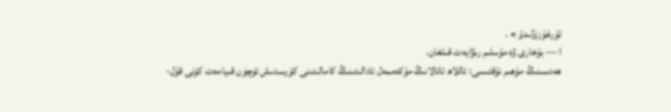تۇرغۇزۇلىدۇ » .
ا ― بۇخارى ۋە مۇسلىم رىۋايەت قىلغان.
ھەدىسنىڭ مۇھىم نۇقتىسى: ئاللاھ تائالانىڭ مۇكەممەل ئادالىتىنىڭ كامالىتىنى كۆرسىتىش ئۈچۈن قىيامەت كۈنى قۇل-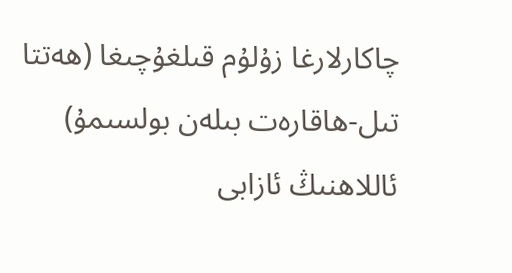چاكارلارغا زۇلۇم قىلغۇچىغا (ھەتتا تىل-ھاقارەت بىلەن بولسىمۇ) ئاللاھنىڭ ئازابى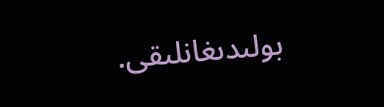بولىدىغانلىقى.